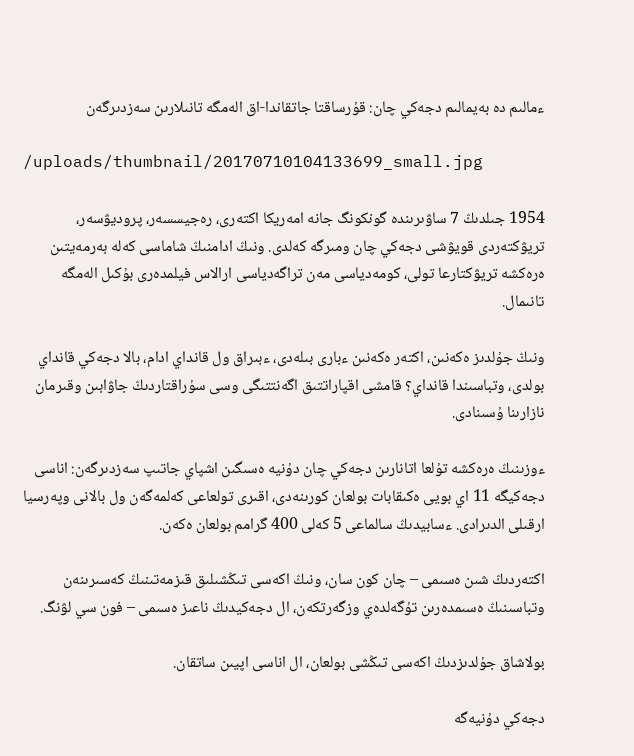ءمالىم دە بەيمالىم دجەكي چان: قۇرساقتا جاتقاندا-اق الەمگە تانىلارىن سەزدىرگەن

/uploads/thumbnail/20170710104133699_small.jpg

1954 جىلدىڭ 7 ساۋىرىندە گونكونگ جانە امەريكا اكتەرى، رەجيسسەر، پروديۋسەر، تريۋكتەردى قويۋشى دجەكي چان ومىرگە كەلدى. ونىڭ ادامنىڭ شاماسى كەلە بەرمەيتىن ەرەكشە تريۋكتارعا تولى، كومەدياسى مەن تراگەدياسى ارالاس فيلمدەرى بۇكىل الەمگە تانىمال.

ونىڭ جۇلدىز ەكەنىن، اكتەر ەكەنىن ءبارى بىلەدى، ءبىراق ول قانداي ادام، بالا دجەكي قانداي بولدى، وتباسىندا قانداي؟ قامشى اقپاراتتىق اگەنتتىگى وسى سۇراقتاردىڭ جاۋابىن وقىرمان نازارىنا ۇسىنادى.

ءوزىنىڭ ەرەكشە تۇلعا اتانارىن دجەكي چان دۇنيە ەسىگىن اشپاي جاتىپ سەزدىرگەن: اناسى دجەكيگە 11 اي بويى ەكىقابات بولعان كورىنەدى، اقىرى تولعاعى كەلمەگەن ول بالانى وپەرسيا ارقىلى الدىرادى. ءسابيدىڭ سالماعى 5 كەلى 400 گرامم بولعان ەكەن.

اكتەردىڭ شىن ەسىمى – چان كون سان، ونىڭ اكەسى تىڭشىلىق قىزمەتىنىڭ كەسىرىنەن وتباسىنىڭ ەسىمدەرىن تۇگەلدەي وزگەرتكەن، ال دجەكيدىڭ ناعىز ەسىمى – فون سي لۋنگ.

بولاشاق جۇلدىزدىڭ اكەسى تىڭشى بولعان، ال اناسى اپيىن ساتقان.

دجەكي دۇنيەگە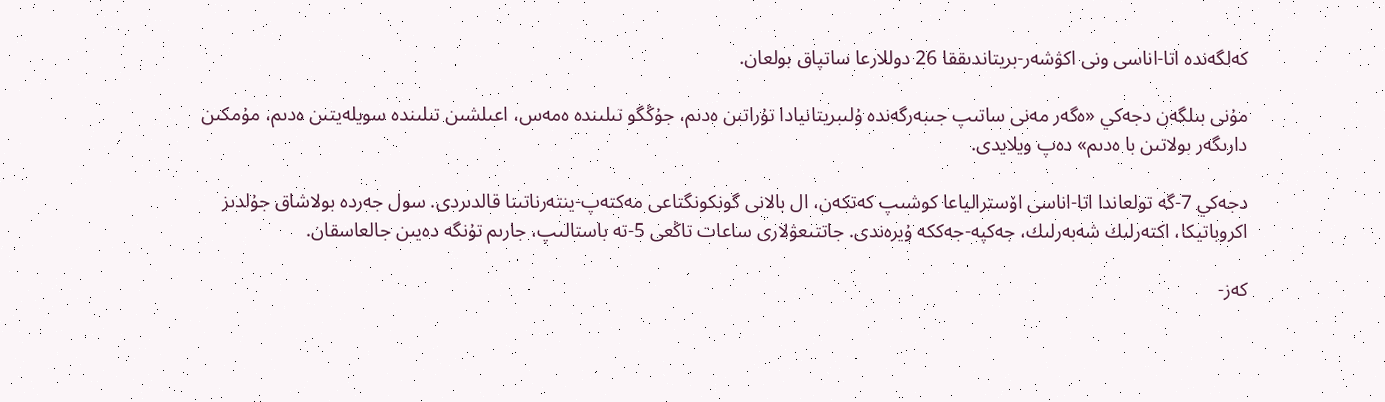كەلگەندە اتا-اناسى ونى اكۋشەر-بريتاندىققا 26 دوللارعا ساتپاق بولعان.

مۇنى بىلگەن دجەكي «ەگەر مەنى ساتىپ جىبەرگەندە ۇلىبريتانيادا تۇراتىن ەدىم، جۇڭگو تىلىندە ەمەس، اعىلشىن تىلىندە سويلەيتىن ەدىم، مۇمكىن دارىگەر بولاتىن با ەدىم» دەپ ويلايدى.

دجەكي 7-گە تولعاندا اتا-اناسى اۆسترالياعا كوشىپ كەتكەن، ال بالانى گونكونگتاعى مەكتەپ-ينتەرناتىنا قالدىردى. سول جەردە بولاشاق جۇلدىز اكروباتيكا، اكتەرلىك شەبەرلىك، جەكپە-جەككە ۇيرەندى. جاتتىعۋلارى ساعات تاڭعى 5-تە باستالىپ، جارىم تۇنگە دەيىن جالعاسقان.

كەز-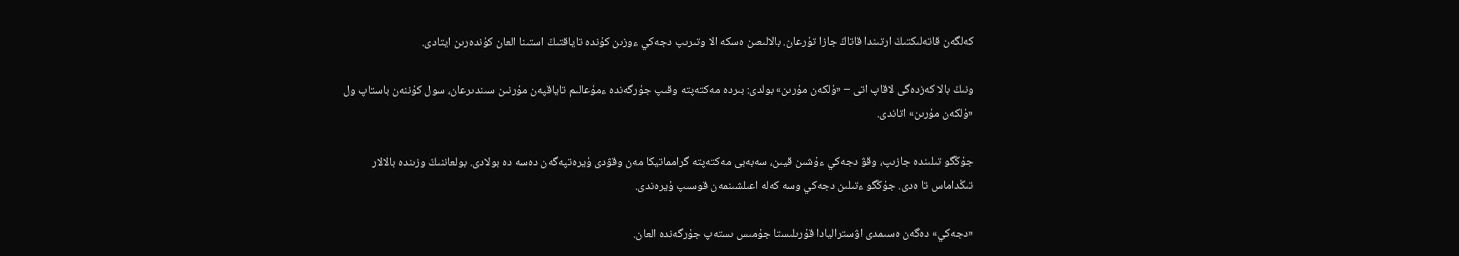كەلگەن قاتەلىكتىڭ ارتىندا قاتاڭ جازا تۇرعان. بالالىعىن ەسكە الا وتىرىپ دجەكي ءوزىن كۇندە تاياقتىڭ استىنا العان كۇندەرىن ايتادى.

ونىڭ بالا كەزدەگى لاقاپ اتى – «ۇلكەن مۇرىن» بولدى: بىردە مەكتەپتە وقىپ جۇرگەندە ءمۇعالىم تاياقپەن مۇرنىن سىندىرعان، سول كۇننەن باستاپ ول «ۇلكەن مۇرىن» اتاندى.

جۇڭگو تىلىندە جازىپ، وقۋ دجەكي ءۇشىن قيىن، سەبەبى مەكتەپتە گرامماتيكا مەن وقۋدى ۇيرەتپەگەن دەسە دە بولادى. بولعاننىڭ وزىندە بالالار تىڭداماس تا ەدى. جۇڭگو ءتىلىن دجەكي وسە كەلە اعىلشىنمەن قوسىپ ۇيرەندى.

«دجەكي» دەگەن ەسىمدى اۋستراليادا قۇرىلىستا جۇمىس ىستەپ جۇرگەندە العان.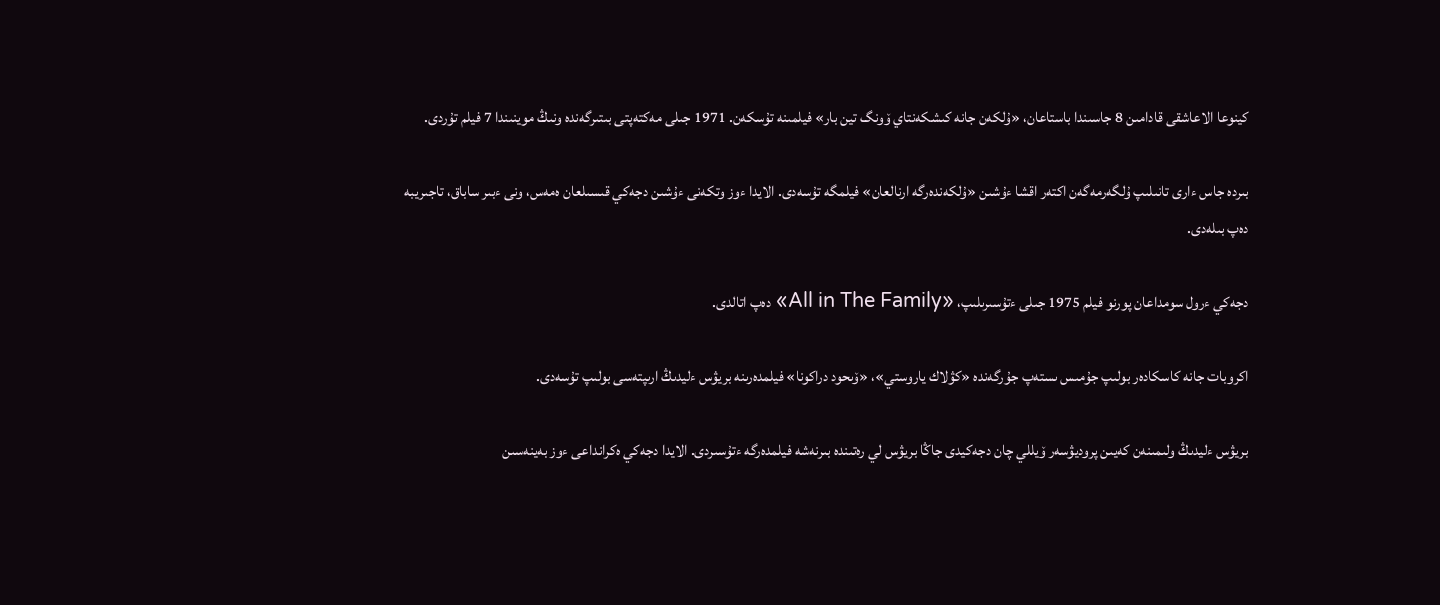كينوعا الاعاشقى قادامىن 8 جاسىندا باستاعان، «ۇلكەن جانە كىشكەنتاي ۆونگ تين بار» فيلمىنە تۇسكەن. 1971 جىلى مەكتەپتى بىتىرگەندە ونىڭ موينىندا 7 فيلم تۇردى.

بىردە جاس ءارى تانىلىپ ۇلگەرمەگەن اكتەر اقشا ءۇشىن «ۇلكەندەرگە ارنالعان» فيلمگە تۇسەدى. الايدا ءوز وتكەنى ءۇشىن دجەكي قىسىلعان ەمەس، ونى ءبىر ساباق، تاجىريبە دەپ بىلەدى.

دجەكي ءرول سومداعان پورنو فيلم 1975 جىلى ءتۇسىرىلىپ، «All in The Family» دەپ اتالدى.

اكروبات جانە كاسكادەر بولىپ جۇمىس ىستەپ جۇرگەندە «كۋلاك ياروستي»، «ۆىحود دراكونا» فيلمدەرىنە بريۋس ءليدىڭ ارىپتەسى بولىپ تۇسەدى.

بريۋس ءليدىڭ ولىمىنەن كەيىن پروديۋسەر ۆيللي چان دجەكيدى جاڭا بريۋس لي رەتىندە بىرنەشە فيلمدەرگە ءتۇسىردى. الايدا دجەكي ەكرانداعى ءوز بەينەسىن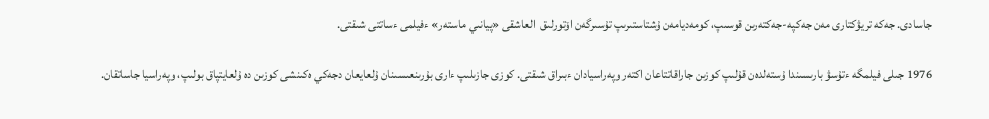جاسادى. جەكە تريۋكتارى مەن جەكپە-جەكتەرىن قوسىپ، كومەديامەن ۇشتاستىرىپ تۇسىرگەن اۆتورلىق  العاشقى «پيانىي ماستەر» ءفيلمى ءساتتى شىقتى.

1976 جىلى فيلمگە ءتۇسۋ بارىسىندا ۇستەلدەن قۇلىپ كوزىن جاراقاتتاعان اكتەر وپەراسيادان ءبىراق شىقتى. كوزى جازىلىپ ءارى بۇرىنعىسىنان ۇلعايعان دجەكي ەكىنشى كوزىن دە ۇلعايتپاق بولىپ، وپەراسيا جاساتقان.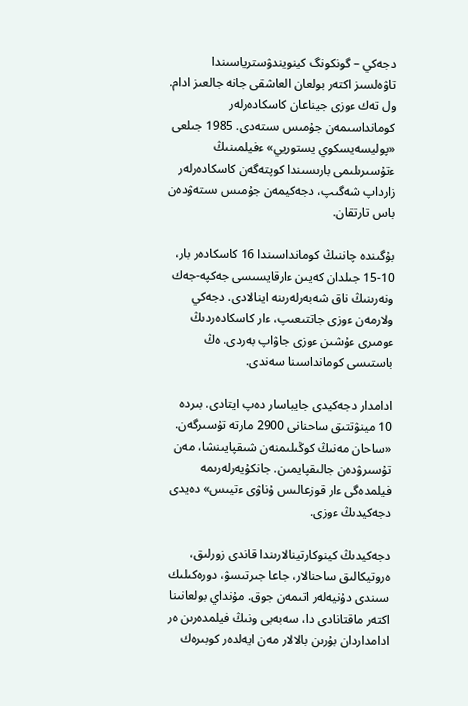دجەكي – گونكونگ كينويندۋسترياسىندا تاۋەلسىز اكتەر بولعان العاشقى جانە جالعىز ادام. ول تەك ءوزى جيناعان كاسكادەرلەر كومانداسىمەن جۇمىس ىستەدى. 1985 جىلعى «پوليسەيسكوي يستوريي» ءفيلمىنىڭ ءتۇسىرىلىمى بارىسىندا كوپتەگەن كاسكادەرلەر زارداپ شەگىپ، دجەكيمەن جۇمىس ىستەۋدەن باس تارتقان.

بۇگىندە چاننىڭ كومانداسىندا 16 كاسكادەر بار، 10-15 جىلدان كەيىن ءارقايسىسى جەكپە-جەك ونەرىنىڭ ناق شەبەرلەرىنە اينالادى. دجەكي ولارمەن ءوزى جاتتىعىپ، ءار كاسكادەردىڭ ءومىرى ءۇشىن ءوزى جاۋاپ بەردى. ەڭ باستىسى كومانداسىنا سەندى.

ادامدار دجەكيدى جايباسار دەپ ايتادى. بىردە 10 مينۋتتىق ساحنانى 2900 مارتە تۇسىرگەن. «ساحان مەنىڭ كوڭىلىمنەن شىقپايىنشا، مەن تۇسىرۋدەن جالىقپايمىن. جانكۇيەرلەرىمە فيلمدەگى ءار قوزعالىس ۇناۋى ءتيىس» دەيدى دجەكيدىڭ ءوزى.

دجەكيدىڭ كينوكارتينالارىندا قاندى زورلىق، ەروتيكالىق ساحنالار، جاعا جىرتىسۋ، دورەكىلىك سىندى دۇنيەلەر اتىمەن جوق. مۇنداي بولعانىنا اكتەر ماقتانادى دا، سەبەبى ونىڭ فيلمدەرىن ەر ادامداردان بۇرىن بالالار مەن ايەلدەر كوبىرەك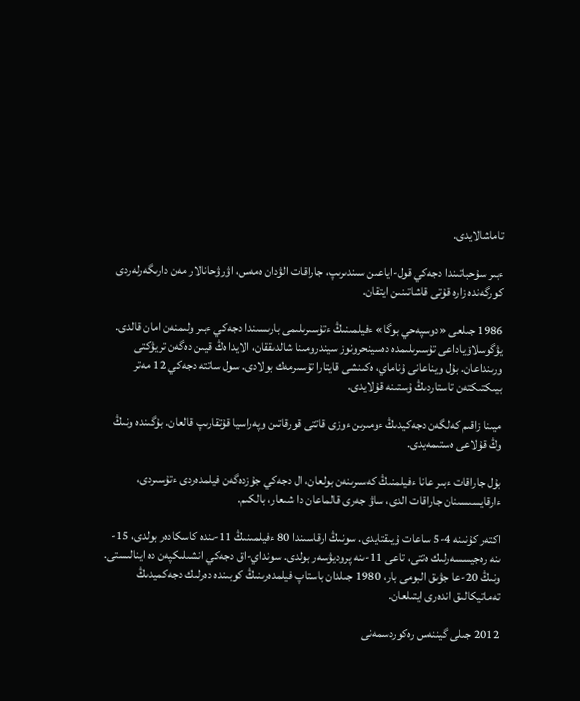تاماشالايدى.

ءبىر سۇحباتىندا دجەكي قول-اياعىن سىندىرىپ، جاراقات الۋدان ەمەس، اۋرۋحانالار مەن دارىگەرلەردى كورگەندە زارە قۇتى قاشاتىنىن ايتقان.

1986 جىلعى «دوسپەحي بوگا» ءفيلمىنىڭ ءتۇسىرىلىمى بارىسىندا دجەكي ءبىر ولىمنەن امان قالدى. يۋگوسلاۆياداعى تۇسىرىلىمدە دەسينحرونوز سيندرومىنا شالدىققان، الايدا ەڭ قيىن دەگەن تريۋكتى ورىنداعان. بۇل ويناعانى ۇناماي، ەكىنشى قايتارا تۇسىرمەك بولادى. سول ساتتە دجەكي 12 مەتر بيىكتىكتەن تاستاردىڭ ۇستىنە قۇلايدى.

ميىنا زاقىم كەلگەن دجەكيدىڭ ءومىرىن ءوزى قاتتى قورقاتىن وپەراسيا قۇتقارىپ قالعان. بۇگىندە ونىڭ وڭ قۇلاعى ەستىمەيدى.

بۇل جاراقات ءبىر عانا ءفيلمنىڭ كەسىرىنەن بولعان، ال دجەكي جۇزدەگەن فيلمدەردى ءتۇسىردى، ءارقايسىسىنان جاراقات الدى، ساۋ جەرى قالماعان دا شىعار، بالكىم.

اكتەر كۇنىنە 4-5 ساعات ۇيىقتايدى. سونىڭ ارقاسىندا 80 ءفيلمىنىڭ 11-ىندە كاسكادەر بولدى، 15-ىنە رەجيسسەرلىك ەتتى، تاعى 11-ىنە پروديۋسەر بولدى. سونداي-اق دجەكي انشىلىكپەن دە اينالىستى. ونىڭ 20-عا جۋىق البومى بار، 1980 جىلدان باستاپ فيلمدەرىنىڭ كوبىندە دەرلىك دجەكميدىڭ تەماتيكالىق اندەرى ايتىلعان.

2012 جىلى گيننەس رەكوردسمەنى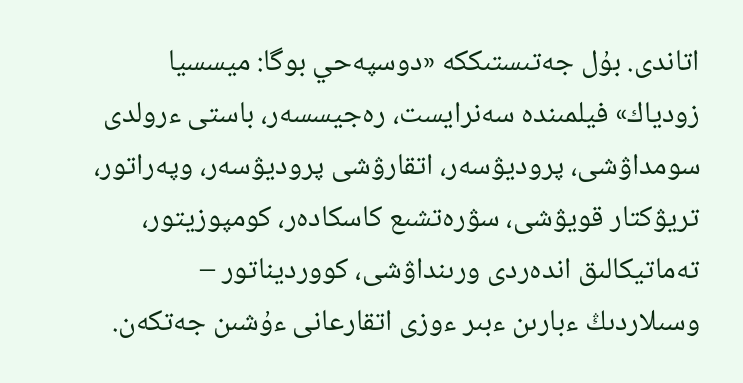اتاندى. بۇل جەتىستىككە «دوسپەحي بوگا: ميسسيا زودياك» فيلمىندە سەنرايست، رەجيسسەر، باستى ءرولدى سومداۋشى، پروديۋسەر، اتقارۋشى پروديۋسەر، وپەراتور، تريۋكتار قويۋشى، سۋرەتشىع كاسكادەر، كومپوزيتور، تەماتيكالىق اندەردى ورىنداۋشى، كوورديناتور – وسىلاردىڭ ءبارىن ءبىر ءوزى اتقارعانى ءۇشىن جەتكەن.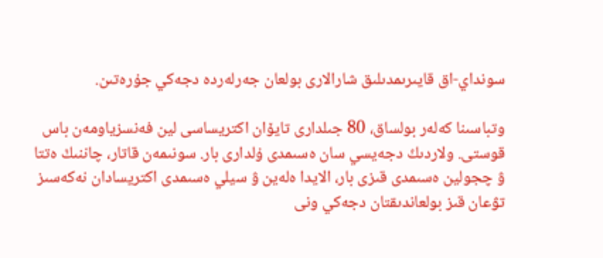سونداي-اق قايىرىمدىلىق شارالارى بولعان جەرلەردە دجەكي جۇرەتىن.

وتباسىنا كەلەر بولساق، 80 جىلدارى تايۆان اكتريساسى لين فەنسزياومەن باس قوستى. ولاردىڭ دجەيسي سان ەسىمدى ۇلدارى بار. سونىمەن قاتار، چاننىڭ ەتتا ۋ چجولين ەسىمدى قىزى بار، الايدا ەلەين ۋ سيلي ەسىمدى اكتريسادان نەكەسىز تۋعان قىز بولعاندىقتان دجەكي ونى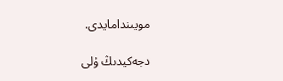مويىندامايدى.

دجەكيدىڭ ۇلى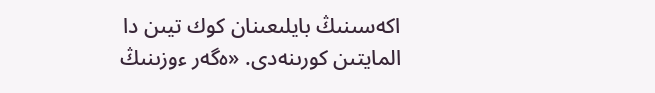اكەسىنىڭ بايلىعىنان كوك تيىن دا المايتىن كورىنەدى. «ەگەر ءوزىنىڭ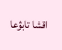اقشا تابۋعا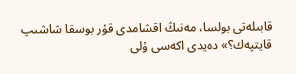قابىلەتى بولسا، مەنىڭ اقشامدى قۇر بوسقا شاشىپ قايتپەك؟» دەيدى اكەسى ۇلى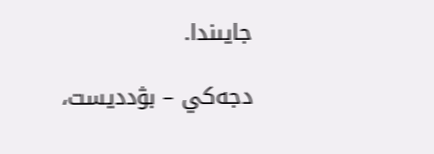جايىندا.

دجەكي – بۋدديست،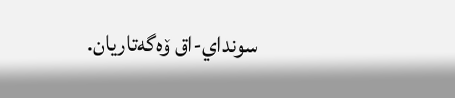سونداي-اق ۆەگەتاريان.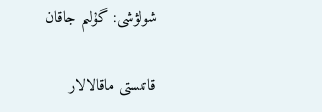شولۋشى: گۇلىم جاقان

قاتىستى ماقالالار